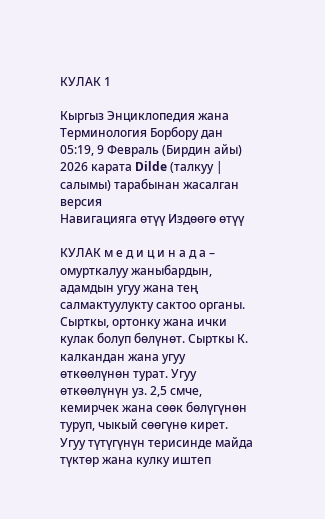КУЛАК 1

Кыргыз Энциклопедия жана Терминология Борбору дан
05:19, 9 Февраль (Бирдин айы) 2026 карата Dilde (талкуу | салымы) тарабынан жасалган версия
Навигацияга өтүү Издөөгө өтүү

КУЛАК м е д и ц и н а д а – омурткалуу жаныбардын, адамдын угуу жана тең салмактуулукту сактоо органы. Сырткы, ортонку жана ички кулак болуп бөлүнөт. Сырткы К. калкандан жана угуу өткөөлүнөн турат. Угуу өткөөлүнүн уз. 2,5 смче, кемирчек жана сөөк бөлүгүнөн туруп, чыкый сөөгүнө кирет. Угуу түтүгүнүн терисинде майда түктөр жана кулку иштеп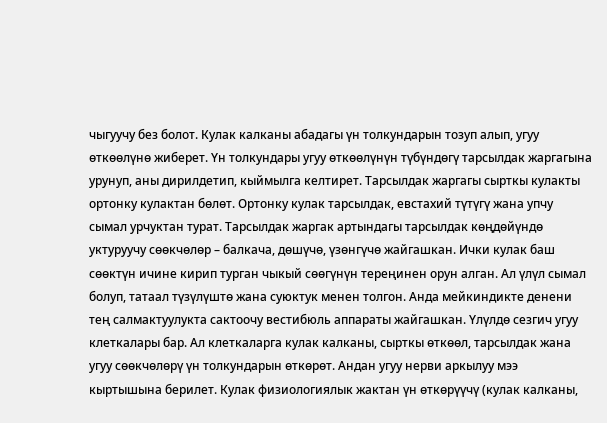чыгуучу без болот. Кулак калканы абадагы үн толкундарын тозуп алып, угуу өткөөлүнө жиберет. Үн толкундары угуу өткөөлүнүн түбүндөгү тарсылдак жаргагына урунуп, аны дирилдетип, кыймылга келтирет. Тарсылдак жаргагы сырткы кулакты ортонку кулактан бөлөт. Ортонку кулак тарсылдак, евстахий түтүгү жана упчу сымал урчуктан турат. Тарсылдак жаргак артындагы тарсылдак көңдөйүндө уктуруучу сөөкчөлөр – балкача, дөшүчө, үзөнгүчө жайгашкан. Ички кулак баш сөөктүн ичине кирип турган чыкый сөөгүнүн тереңинен орун алган. Ал үлүл сымал болуп, татаал түзүлүштө жана суюктук менен толгон. Анда мейкиндикте денени тең салмактуулукта сактоочу вестибюль аппараты жайгашкан. Үлүлдө сезгич угуу клеткалары бар. Ал клеткаларга кулак калканы, сырткы өткөөл, тарсылдак жана угуу сөөкчөлөрү үн толкундарын өткөрөт. Андан угуу нерви аркылуу мээ кыртышына берилет. Кулак физиологиялык жактан үн өткөрүүчү (кулак калканы,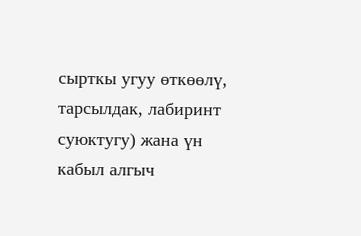сырткы угуу өткөөлү, тарсылдак, лабиринт суюктугу) жана үн кабыл алгыч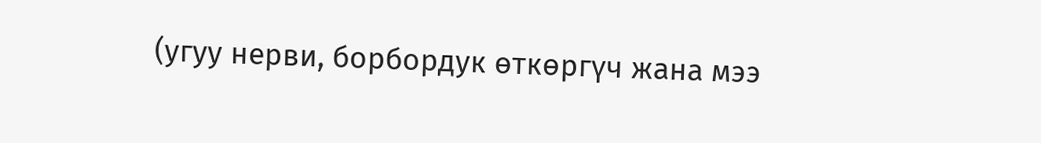(угуу нерви, борбордук өткөргүч жана мээ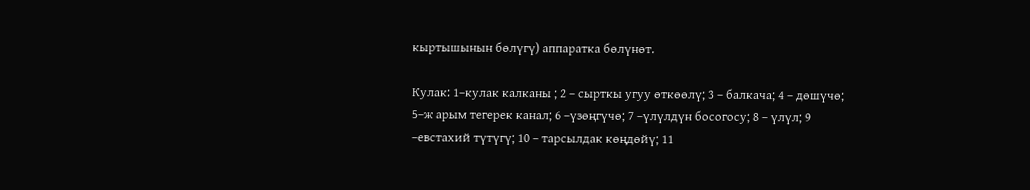кыртышынын бөлүгү) аппаратка бөлүнөт.

Кулак: 1–кулак калканы ; 2 – сырткы угуу өткөөлү; 3 – балкача; 4 – дөшүчө; 5–ж арым тегерек канал; 6 –үзөңгүчө; 7 –үлүлдүн босогосу; 8 – үлүл; 9 –евстахий түтүгү; 10 – тарсылдак көңдөйү; 11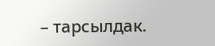– тарсылдак.